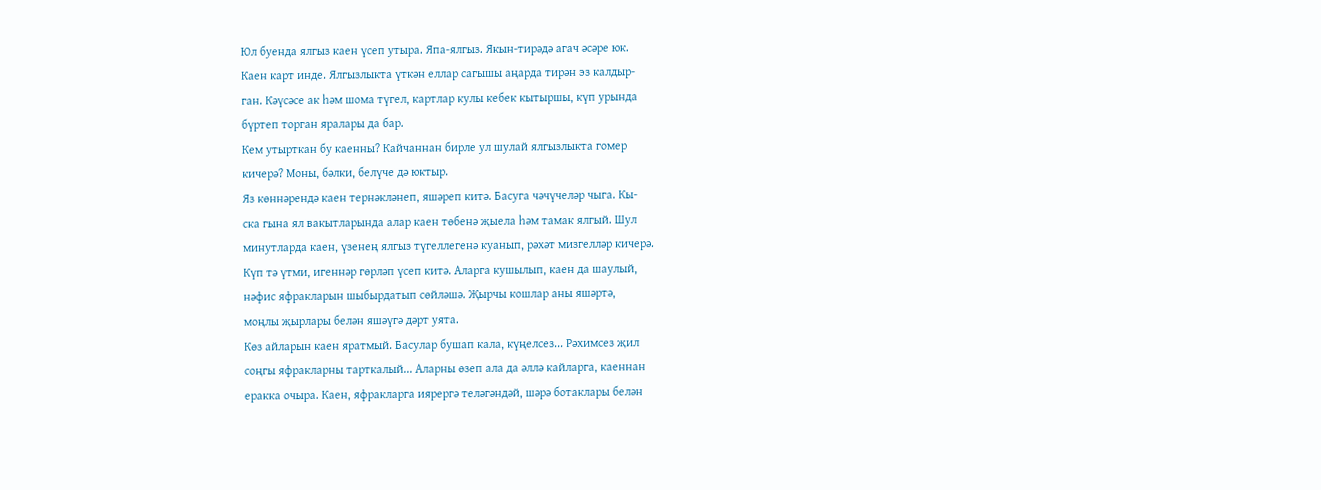Юл буенда ялгыз каен үсеп утыра. Япа-ялгыз. Якын-тирəдə агач əсəре юк.
Каен карт инде. Ялгызлыкта үткəн еллар сагышы аңарда тирəн эз калдыр-
ган. Кəүсəсе ак һəм шома түгел, картлар кулы кебек кытыршы, күп урында
бүртеп торган яралары да бар.
Кем утырткан бу каенны? Кайчаннан бирле ул шулай ялгызлыкта гомер
кичерə? Моны, бəлки, белүче дə юктыр.
Яз көннəрендə каен тернəклəнеп, яшəреп китə. Басуга чəчүчелəр чыга. Кы-
ска гына ял вакытларында алар каен төбенə җыела һəм тамак ялгый. Шул
минутларда каен, үзенең ялгыз түгеллегенə куанып, рəхəт мизгеллəр кичерə.
Күп тə үтми, игеннəр гөрлəп үсеп китə. Аларга кушылып, каен да шаулый,
нəфис яфракларын шыбырдатып сөйлəшə. Җырчы кошлар аны яшəртə,
моңлы җырлары белəн яшəүгə дəрт уята.
Көз айларын каен яратмый. Басулар бушап кала, күңелсез... Рəхимсез җил
соңгы яфракларны тарткалый... Аларны өзеп ала да əллə кайларга, каеннан
еракка очыра. Каен, яфракларга иярергə телəгəндəй, шəрə ботаклары белəн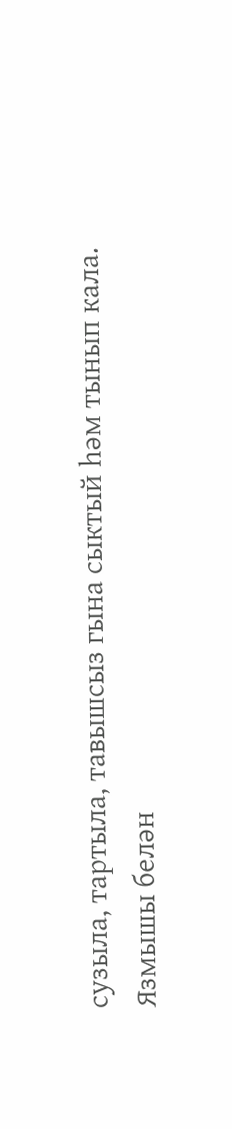сузыла, тартыла, тавышсыз гына сыктый һəм тынып кала.
Язмышы белəн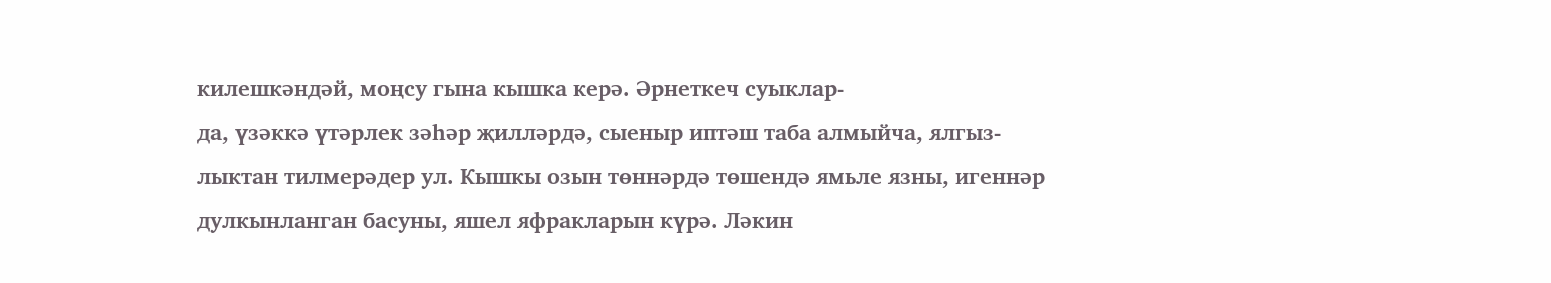килешкəндəй, моңсу гына кышка керə. Əрнеткеч суыклар-
да, үзəккə үтəрлек зəһəр җиллəрдə, сыеныр иптəш таба алмыйча, ялгыз-
лыктан тилмерəдер ул. Кышкы озын төннəрдə төшендə ямьле язны, игеннəр
дулкынланган басуны, яшел яфракларын күрə. Лəкин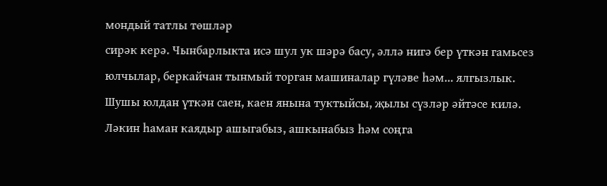мондый татлы төшлəр
сирəк керə. Чынбарлыкта исə шул ук шəрə басу, əллə нигə бер үткəн гамьсез
юлчылар, беркайчан тынмый торган машиналар гүлəве һəм... ялгызлык.
Шушы юлдан үткəн саен, каен янына туктыйсы, җылы сүзлəр əйтəсе килə.
Лəкин һаман каядыр ашыгабыз, ашкынабыз һəм соңга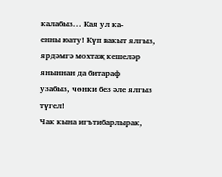калабыз... Кая ул ка-
енны юату! Күп вакыт ялгыз, ярдəмгə мохтаҗ кешелəр яныннан да битараф
узабыз, чөнки без əле ялгыз түгел!
Чак кына игътибарлырак,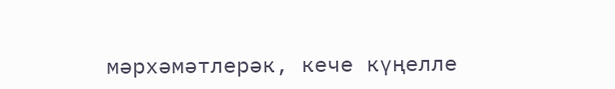мəрхəмəтлерəк, кече күңелле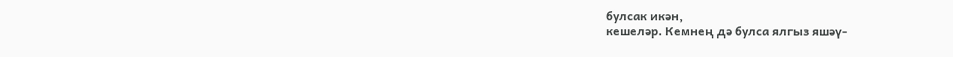булсак икəн,
кешелəр. Кемнең дə булса ялгыз яшəү-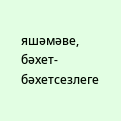яшəмəве, бəхет-бəхетсезлеге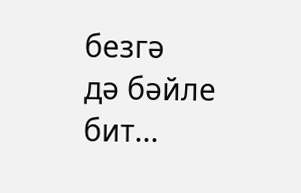безгə
дə бəйле бит...